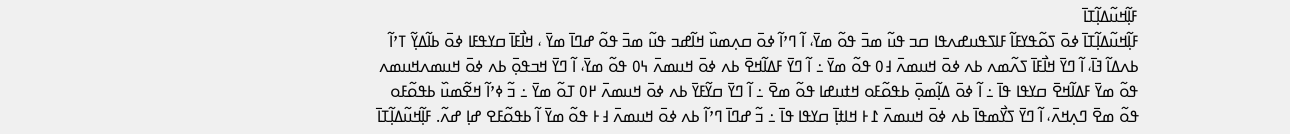ߓߊ߲߬ߞߎ߬ߡߊ߲߬ߠߊ߫
ߓߊ߲߬ߞߎ߬ߡߊ߲߬ߠߊ߫ ߦߋ߫ ߖߋ߬ߟߌߓߊ߬ ߓߊߖߟߎߝߍߟߊ ߛߏ ߟߎ߬ ߘߏ߫ ߟߋ߬ ߘߌ߫، ߊ߬ ߣߴߊ߬ ߦߋ߫ ߛߍ߲ߘߎ߰ ߞߊ߬ߝߏ ߟߎ߬ ߘߏ߫ ߟߋ߬ ߝߣߊ߫ ߘߌ߫ ، ߞߊ߯ߓߊ߫ ߛߌߟߓߊ ߦߋ߫ ߕߊ߬ߡߌ߲߬ ߠߴߊ߬ ߕߍߡߊ߬ ߔߊ߫، ߊ߬ ߣߌ߫ ߞߊ߯ߓߊ߫ ߖߍ߬ߘߍ ߕߍ ߦߋ߫ ߞߎߘߍ߫ ߃߀ ߟߋ߬ ߘߌ߫ ߸ ߊ߬ ߣߌ߫ ߓߡߊ߬ߞߐ߫ ߕߍ ߦߋ߫ ߞߎߘߍ߫ ߆߀ ߟߋ߬ ߘߌ߫، ߊ߬ ߣߌ߫ ߞߏߟߋ߲߫ ߕߍ ߦߋ߫ ߞߎߘߍߞߎߘߍ ߟߋ߬ ߘߌ߫ ߓߡߊ߬ߞߐ߫ ߛߌߟߊ ߟߊ߫ ߸ ߊ߬ ߦߋ߫ ߡߊ߲߬ߘߋ߲߫ ߕߟߋ߬ߓߋ ߞߙߎߝߊ ߟߋ߬ ߘߐ߫ ߸ ߊ߬ ߣߌ߫ ߛߌ߬ߓߌ߫ ߕߍ ߦߋ߫ ߞߎߘߍ߫ ߂߀ ߠߋ߬ ߘߌ߫ ߸ ߏ߬ ߦߴߊ߬ ߞߐ߬ߘߎ߰ ߕߟߋ߬ߓߋ ߟߋ߬ ߘߐ߫ ߣߍ߲ߞߍ߫، ߊ߬ ߣߌ߫ ߖߌ߯ߘߟߊ߫ ߕߍ ߦߋ߫ ߞߎߘߍ߫ ߁߅ ߞߊߙߊ߲߫ ߛߌߟߊ ߟߊ߫ ߸ ߏ߬ ߝߣߊ߫ ߣߴߊ߬ ߕߍ ߦߋ߫ ߞߎߘߍ߫ ߃߅ ߟߋ߬ ߘߌ߫ ߊ߬ ߕߟߋ߬ߓߐ ߝߊ߲ ߝߍ߬. ߓߊ߲߬ߞߎ߬ߡߊ߲߬ߠߊ߫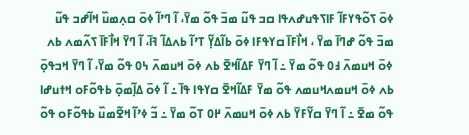ߦߋ߫ ߖߋ߬ߟߌߓߊ߬ ߓߊߖߟߎߝߍߟߊ ߛߏ ߟߎ߬ ߘߏ߫ ߟߋ߬ ߘߌ߫، ߊ߬ ߣߴߊ߬ ߦߋ߫ ߛߍ߲ߘߎ߰ ߞߊ߬ߝߏ ߟߎ߬ ߘߏ߫ ߟߋ߬ ߝߣߊ߫ ߘߌ߫ ، ߞߊ߯ߓߊ߫ ߛߌߟߓߊ ߦߋ߫ ߕߊ߬ߡߌ߲߬ ߠߴߊ߬ ߕߍߡߊ߬ ߔߊ߫، ߊ߬ ߣߌ߫ ߞߊ߯ߓߊ߫ ߖߍ߬ߘߍ ߕߍ ߦߋ߫ ߞߎߘߍ߫ ߃߀ ߟߋ߬ ߘߌ߫ ߸ ߊ߬ ߣߌ߫ ߓߡߊ߬ߞߐ߫ ߕߍ ߦߋ߫ ߞߎߘߍ߫ ߆߀ ߟߋ߬ ߘߌ߫، ߊ߬ ߣߌ߫ ߞߏߟߋ߲߫ ߕߍ ߦߋ߫ ߞߎߘߍߞߎߘߍ ߟߋ߬ ߘߌ߫ ߓߡߊ߬ߞߐ߫ ߛߌߟߊ ߟߊ߫ ߸ ߊ߬ ߦߋ߫ ߡߊ߲߬ߘߋ߲߫ ߕߟߋ߬ߓߋ ߞߙߎߝߊ ߟߋ߬ ߘߐ߫ ߸ ߊ߬ ߣߌ߫ ߛߌ߬ߓߌ߫ ߕߍ ߦߋ߫ ߞߎߘߍ߫ ߂߀ ߠߋ߬ ߘߌ߫ ߸ ߏ߬ ߦߴߊ߬ ߞߐ߬ߘߎ߰ ߕߟߋ߬ߓߋ ߟߋ߬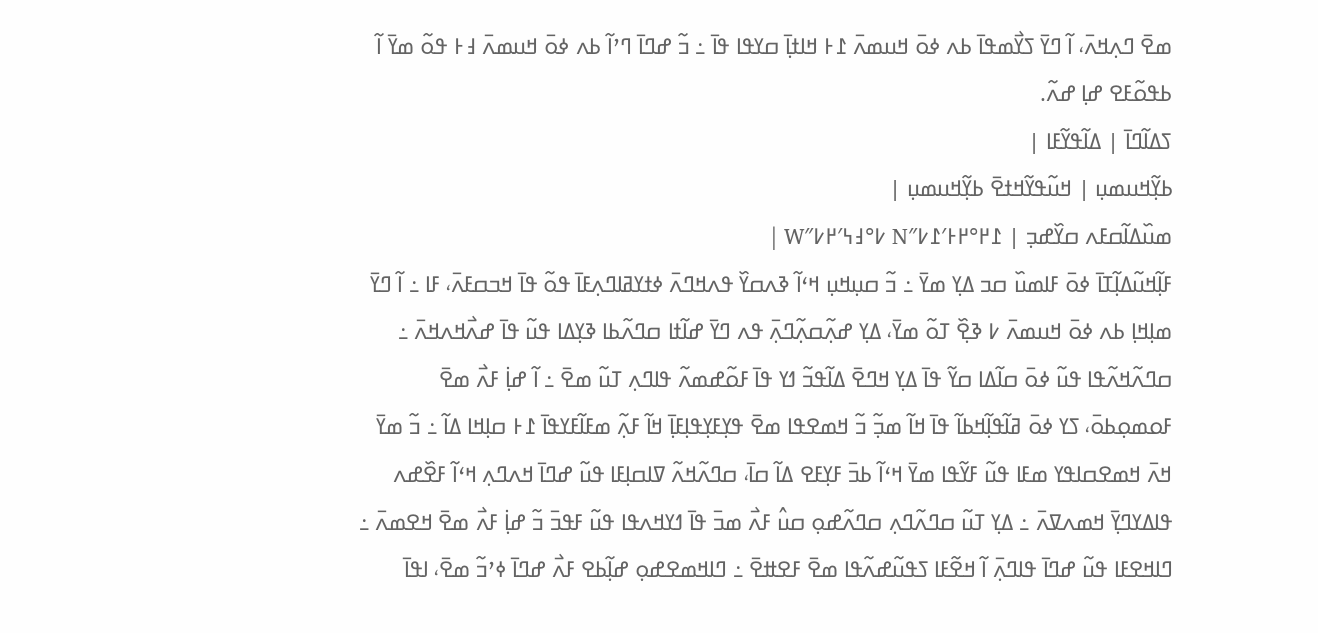ߘߐ߫ ߣߍ߲ߞߍ߫، ߊ߬ ߣߌ߫ ߖߌ߯ߘߟߊ߫ ߕߍ ߦߋ߫ ߞߎߘߍ߫ ߁߅ ߞߊߙߊ߲߫ ߛߌߟߊ ߟߊ߫ ߸ ߏ߬ ߝߣߊ߫ ߣߴߊ߬ ߕߍ ߦߋ߫ ߞߎߘߍ߫ ߃߅ ߟߋ߬ ߘߌ߫ ߊ߬ ߕߟߋ߬ߓߐ ߝߊ߲ ߝߍ߬.
ߖߡߊ߬ߣߊ߫ | ߡߊ߬ߟߌ߬ߓߊ |
ߕߌ߲߬ߞߎߘߎ߲ | ߞߎ߬ߟߌ߬ߞߙߐ߫ ߕߌ߲߬ߞߎߘߎ߲ |
ߘߎ߰ߡߊ߬ߛߓߍ ߛߌ߰ߝߏ߲ | ߁߂°߂߅′߁߇″N ߇°߃߆′߂߇″W |
ߓߊ߲߬ߞߎ߬ߡߊ߲߬ߠߊ߫ ߦߋ߫ ߓߊߘߎ߰ ߛߏ ߡߌ߲ ߘߌ߫ ߸ ߏ߬ ߛߎ߲ߞߎ߲ ߞߵߊ߬ ߢߍߛߌ߰ ߟߍߞߣߍ߫ ߦߙߌߥߊߣߍ߲ߓߊ߫ ߟߋ߬ ߟߊ߫ ߞߏߛߓߍ߫، ߓߊ ߸ ߊ߬ ߣߌ߫ ߘߊ߲ߞߊ߲ ߕߍ ߦߋ߫ ߞߎߘߍ߫ ߇ ߢߐ߲߰ ߠߋ߬ ߘߌ߫، ߡߌ߲ ߝߍ߲߬ߛߍ߲߬ߣߍ߲߫ ߟߍ ߣߌ߫ ߝߊ߬ߙߊ ߛߣߍ߬ߕߊ ߢߌ߲ߡߊ ߟߎ߬ ߟߊ߫ ߝߍ߯ߞߍߞߍ߫ ߸ ߛߣߍ߬ߞߍ߬ߟߊ ߟߎ߬ ߦߋ߫ ߛߊ߬ߡߊ ߛߌ߬ ߟߊ߫ ߡߌ߲ ߞߣߐ߫ ߡߊ߬ߟߏ߬ ߗߌ ߟߊ߫ ߓߋ߬ߝߘߍ߬ ߟߊߣߍ߲ ߠߎ߬ ߘߐ߫ ߸ ߊ߬ ߝߊ߲߭ ߓߍ߯ ߘߐ߫ ߓߋߘߋ߲ߕߋ߫، ߖߌ ߦߋ߫ ߥߊ߬ߟߊ߲߬ߞߕߊ߬ ߟߊ߫ ߞߊ߬ ߘߏ߲߬ ߏ߬ ߞߘߐߟߊ ߘߐ߫ ߟߌ߲ߓߌ߲ߟߊ߲ߓߊ߲߫ ߞߊ߬ ߓߍ߲߬ ߘߓߊ߬ߓߌߟߊ߫ ߁߅ ߛߊ߲ߞߊ ߡߊ߬ ߸ ߏ߬ ߘߌ߫ ߞߍ߫ ߞߘߐߛߊߟߌ ߘߓߊ ߟߎ߬ ߓߌ߬ߟߊ ߘߌ߫ ߞߵߊ߬ ߕߏ߫ ߓߌ߲ߓߐ ߡߊ߬ ߛߊ߫، ߛߣߍ߬ߞߍ߬ ߜߊߛߊ߲ߓߊ ߟߎ߬ ߝߣߊ߫ ߞߍߣߍ߲ ߞߵߊ߬ ߓߐ߰ߝߍ ߟߊߡߌߣߌ߲߫ ߞߘߍߜߍ߫ ߸ ߡߌ߲ ߠߎ߬ ߛߣߍ߬ߣߍ߲ ߛߣߍ߬ߝߋ߲ ߛߎ߮ ߓߍ߯ ߘߏ߫ ߟߊ߫ ߗߌߞߍߟߊ ߟߎ߬ ߓߟߏ߫ ߏ߬ ߝߊ߲߭ ߓߍ߯ ߘߐ߫ ߞߐߘߍ߫ ߸ ߣߊߞߐߓߊ ߟߎ߬ ߝߣߊ߫ ߟߊߣߍ߲߫ ߊ߬ ߞߐ߬ߓߊ ߖߟߎ߬ߝߍ߬ߟߊ ߘߐ߫ ߓߐߚߐ߫ ߸ ߣߊߞߘߐߝߋ߲ ߝߊ߲߬ߕߐ ߓߍ߯ ߝߣߊ߫ ߦߴߏ߬ ߘߐ߫، ߊߟߊ߫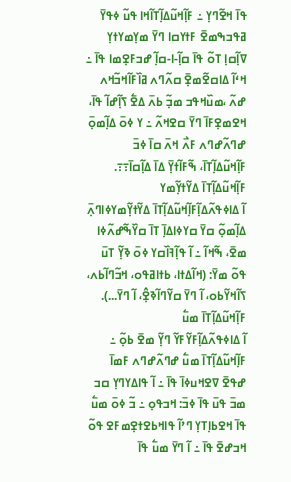ߟߊ߫ ߞߐ߬ߣߌ߲ ߸ ߓߊ߲߬ߞߎ߬ߡߊ߲߬ߠߊ߬ߞߊ ߟߎ߬ ߦߟߌ߫ ߥߟߏߒߘߐ߫ ߓߙߌߛߊ ߣߌ߫ ߘߌ߲ߘߌߙߌ߲ ߜߊ߲߬ߛߊ߲ ߠߋ߬ ߟߊ߫ ߛߊ߲߬-ߊ-ߛߊ߲߬ ߝߏߓߐ߲ߘߊ ߟߊ߫ ߸ ߞߵߊ߬ ߡߊߛߐ߬ߘߐ߲߫ ߛߍ߬ߣߍ ߥߊ߰ߓߊ߬ߞߏ߬ߞߍ ߝߍ߬ ،ߘߎ߰ߞߟߏ ߘߏ߲߬ ߕߍ߫ ߡߐ߱ ߖߊ߲߬ߝߊ߬ ߟߊ߫، ߞߐߘߐ߲ߓߊ߫ ߣߌ߫ ߛߐߞߍ߬ ߸ ߌ ߦߋ߫ ߡߊ߲߬ߘߋ߲߫ ߝߣߍ߬ߝߣߍ ߓߍ߯ ߞߍ߫ ߛߊ߫ ߦߏ߫ ߓߊ߲߬ߞߎ߬ߡߊ߲߬ߠߊ߫، ߒ߬ߓߊ߬ߙߌ߲߫ ߡߊ߫ ߡߊ߲߬ߛߊ߫߹߹.
ߓߊ߲߬ߞߎ߬ߡߊ߲߬ߠߊ߫ ߡߌ߬ߙߌ߲߬ߘߌ
ߊ߬ ߡߊߦߟߍ߬ߡߊ߲߬ߓߊ߲߬ߞߎ߬ߡߊ߲߬ߠߊ߫ ߡߌ߬ߙߌ߲߬ߘߌߦߊߣߍ߲߫ ߡߊ߲߬ߘߋ߲߬ ߛߌ߫ ߛߌߦߊߡߊ߲߫ ߠߊ߫ ߛߌ߰ߒ߬ߝߍ߬ߦߊ ߘߐ߫، ߒ߬ߞߊ߬ ߸ ߊ߬ ߟߊ߲߬ߔߊ߰ߛߌ ߦߋ߫ ߢߌ߲߬ ߠߎ߫ ߟߋ߬ ߘߌ߫: (ߞߊ߬ߡߙߊ، ߕߙߊߥߟߋ، ߞߏ߬ߣߊ߬ߕߍ، ߖߊ߬ߞߌ߬ߕߋ، ߊ߬ ߣߌ߫ ߛߌ߬ߣߊ߬ߢߐ߲߮، ߊ߬ ߣߌ߫...).
ߓߊ߲߬ߞߎ߬ߡߊ߲߬ߠߊ߫ ߘߎ߱
ߊ߬ ߡߊߦߟߍ߬ߡߊ߲߬ߓߌ߬ߓߌ߬ ߣߌ߲߬ ߘߐ߫ ߕߋ߲߬ ߸ ߓߊ߲߬ߞߎ߬ߡߊ߲߬ߠߊ߫ ߘߎ߱ ߝߣߍ߬ߝߣߍ ߓߘߊ߫ ߝߟߐ߫ ߜߐߞߎߦߊ߫ ߟߊ߫ ߸ ߊ߬ ߟߊߡߌߣߌ߲ ߛߏ ߘߏ߫ ߟߎ߫ ߟߊ߫ ߦߏ߫: ߞߏߟߋ߲ ߸ ߏ߬ ߦߋ߫ ߘߎ߱ ߟߊ߫ ߞߐߕߊ߲ߠߌ߲ ߣߴߊ߬ ߟߊߞߕߐߙߐ߲ߘߓߐ ߟߋ߬ ߞߏߝߐ߫ ߟߊ߫ ߸ ߊ߬ ߣߌ߫ ߘߎ߱ ߟߊ߫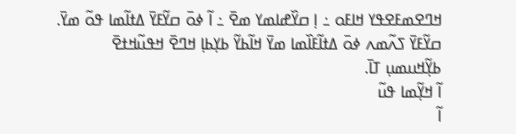ߞߣߐߘߓߐߟߌ ߞߊߓߋ ߸ ߊ߲ ߛߌ߰ߝߊߘߌ ߘߐ߫ ߸ ߊ߬ ߦߋ߫ ߛߌ߬ߓߌ߫ ߡߙߊ߬ߘߊ ߟߋ߬ ߘߌ߫. ߛߌ߬ߓߌ߫ ߖߍ߬ߘߍ ߦߋ߫ ߡߙߊ߬ߓߊ߰ߘߊ ߘߌ߫ ߞߊ߬ߕߌ߬ ߕߌ߲ߕߊ߲ ߞߣߐ߫ ߞߟߎ߬ߞߙߐ߫ ߕߌ߲߬ߞߎߘߎ߲ ߠߊ߫.
ߊ߬ ߞߌ߲߬ߘߊ ߟߎ߬
ߊ߬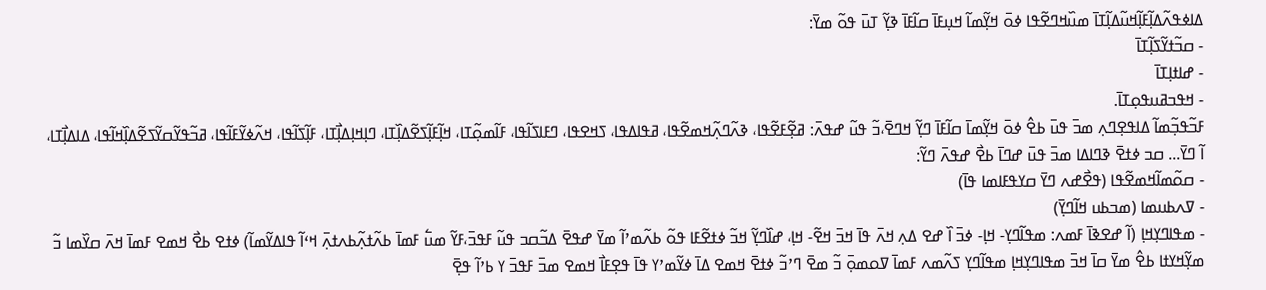ߡߊߦߟߍ߬ߡߊ߲߬ߓߊ߲߬ߞߎ߬ߡߊ߲߬ߠߊ߫ ߘߎ߰ߞߣߐ߬ߟߊ ߦߋ߫ ߞߌ߲߬ߘߊ߬ ߞߎ߲ߓߊ߫ ߛߊ߬ߓߊ߫ ߢߌ߲߬ ߠߎ߫ ߟߋ߬ ߘߌ߫:
- ߛߏ߬ߙߌ߬ߖߊ߲߬ߠߊ߫
- ߝߊߙߊ߲ߠߊ߫
- ߞߟߏߥߎߟߋ߲ߠߊ߫.
ߓߏ߬ߟߏ߲߬ߘߊ߬ ߡߊߟߐ߲ߣߍ߲ ߘߏ߫ ߟߎ߫ ߕߐ߮ ߦߋ߫ ߞߌ߲߬ߘߊ߫ ߛߊ߬ߓߊ߫ ߣߌ߲߬ ߞߣߐ߫،ߏ߬ ߟߎ߬ ߝߟߍ߫: ߥߐ߲߬ߓߐ߬ߟߊ، ߢߍ߬ߣߍ߲߬ߞߘߐ߬ߟߊ، ߥߟߊߡߟߊ، ߖߞߐߟߊ، ߣߓߊߖߊ߬ߟߊ، ߓߊ߬ߘߋ߲߬ߠߊ، ߞߊ߲߬ߓߊ߲߬ߖߐ߬ߡߊ߲߰ߠߊ، ߣߊ߲ߞߊ߲ߡߊ߲߯ߠߊ، ߓߊ߲߬ߖߊ߬ߟߊ، ߞߍ߬ߦߌ߬ߓߊ߬ߟߊ، ߥߏ߬ߟߌ߬ߛߌ߬ߖߐ߬ߡߊ߲߰ߞߊ߬ߟߊ، ߡߊߡߊ߲߯ߠߊ، ߊ߬ ߣߌ߫... ߛߏ ߦߙߐ߫ ߢߣߊߡߊ ߘߏ߫ ߟߎ߫ ߝߣߊ߫ ߕߐ߯ ߝߟߍ߫ ߣߌ߬:
- ߛߋ߬ߘߊ߬ߞߘߐ߬ߟߊ (ߟߐ߯ߝߍ ߣߌ߫ ߛߌߟߓߊߘߊ ߟߊ߫)
- ߜߍߕߎߘߊ (ߘߏߕߎ ߞߊ߬ߣߌ߲߫)
- ߘߟߊߣߌ߲ߞߊ߲ (ߊ߬ ߝߐߢߊ߫ ߓߘߍ: ߘߟߊ߬ߣߌ߲- ߞߊ߲- ߦߏ߫ ߊ߰ ߝߐ ߡߍ߲ ߞߍ߫ ߟߊ߫ ߞߏ߫ ߞߐ߬- ߞߊ߲، ߝߊ߰ߣߌ߲߬ ߞߏ߬ ߦߙߐ߬ߓߊ ߟߋ߬ ߕߍ߬ߘߴߊ߬ ߘߌ߫ ߝߟߐ߫ ߡߏ߬ߛߏ ߟߎ߬ ߓߟߏ߫،ߓߌ߬ ߘߎ߱ ߓߘߊ߫ ߕߍ߬ߙߍ߲߬ߕߍߙߍ߲߫ ߞߵߊ߬ ߟߊߡߌ߬ߘߊ߬) ߦߙߐ ߕߐ߯ ߞߘߐ ߓߘߊ߫ ߞߍ߫ ߛߌ߰ߘߊ ߏ߬ ߘߌ߲߬ߞߌߙߊ ߕߐ߮ ߘߌ߫ ߛߊ߫ ߞߏ߫ ߘߟߊߣߌ߲ߞߊ߲ ߘߟߊ߬ߣߌ߲ ߖߍ߬ߘߍ ߓߘߊ߫ ߜߋߘߋ߲߫ ߏ߬ ߘߐ߫ ߣߴߏ߬ ߦߙߐ߫ ߞߘߐ ߡߊ߫ ߦߌ߬ߘߴߌ ߟߊ߫ ߟߐ߲ߓߊ߯ ߞߘߐ ߘߏ߫ ߓߟߏ߫ ߌ ߕߴߊ߬ ߟߐ߲߫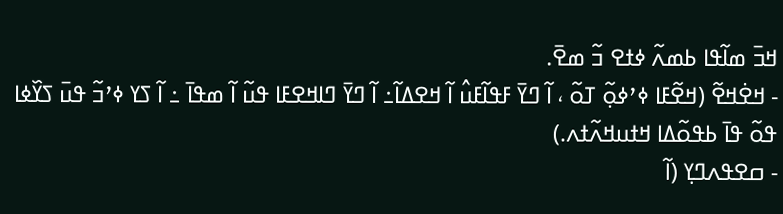ߞߏ߫ ߘߊ߬ߟߊ ߕߘߍ߬ ߦߙߐ ߏ߬ ߘߐ߫.
- ߞߐ߭ߞߐ߬ (ߞߐ߬ߓߊ ߦߴߦߋ߲߬ ߠߋ߬ ، ߊ߬ ߣߌ߫ ߓߟߊ߬ߓߎ߮ ߊ߬ ߞߐߡߊ߬߸ ߊ߬ ߣߌ߫ ߣߊߞߐߓߊ ߟߎ߬ ߊ߬ ߘߟߊ߫ ߸ ߊ߬ ߖߌ ߦߴߏ߬ ߟߎ߫ ߖߌ߰ߦߊ ߟߋ߬ ߟߊ߫ ߕߟߋ߬ߡߊ ߞߙߎߞߍ߬ߙߍ.)
- ߛߐߟߍߣߌ߲ (ߊ߬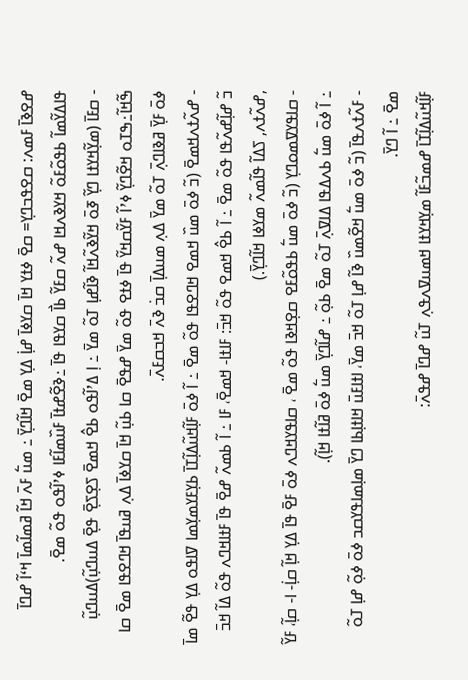ߝߐߢߊ߫ ߓߘߍ: ߛߐߟߏߣߌ߲= ߛߐ߫ ߦߙߌ ߞߊ߫ ߛߌߦߊ߫ ߝߊ߲߭ ߡߌ߲ ߘߐ߫ ߞߊ߬ߣߌ߲߫ ߸ ߘߎ߱ ߓߍ߫ ߞߊ߬ ߥߘߊ߬ߘߊ߫ ߞߵߊ߬ ߝߣߊ߫ ߟߊߡߌ߬ߘߊ߬ ߕߟߋ߬ߓߋ߬ ߞߌߢߍߞߊ ߝߍ߬ ߛߓߌ߬ ߕߊ߯ ߛߌߟߊ ߟߊ߫ ߸ߢߐ߬ߝߙߊ߫ ߓߎ߰ߘߊ߬ߓߊ ߦߴߊ߬ߟߋ ߟߋ߬ ߘߐ߫.
- ߛߓߊ߫ (ߘߌ߲߬ߞߌߙߊ ߣߌ߲߬ ߧߋ߫ ߞߌ߬ߢߍ߬ߞߊ߬ ߢߊ߬ߝߊ߲ ߠߋ߬ ߘߌ߫ ߸ ߊ߲ ߡߴߊ߬ߟߋ ߕߐ߮ ߞߘߐ߫ ߖߐ߲ߖߐ߲߫ ߟߐ߲߫ ߡߎߣߎ߲߬)ߡߎߣߎ߲߬ ߒ߬ߞߊ߬߸ߒߠߋ ߞߐ߬ߣߌ߲߬ ߦߴߊ߬ ߓߌ߬ߛߞߌ߬ ߟߊ߫ ߦߙߐ ߟߋ߬ ߘߌ߫ ߝߟߐ߫ ߛߊ ߕߎ߲߬ ߞߊ߫ ߛߌߦߊ߫ ߡߍ߲ ߥߎߟߊ߫ ߞߣߐߟߊ ߘߐ߫ ߛߊ ߦߋ߫ ߓߌ߲߫ ߥߢߊߣߍ߲߫ ߠߋ߬ ߘߌ߫ ߡߍ߲ ߘߎߡߊ߲߫ ߛߏ߭ ߢߍ߫ ߞߏߛߓߍ߫.
- ߝߍ߬ߙߍߞߘߐ߫ (ߏ߬ ߦߋ߫ ߘߎ߰ ߞߘߐ ߞߣߐߟߊ ߟߋ߬ ߘߐ߫ ߸ ߊ߬ ߦߋ߫ ߓߊ߲߬ߞߎ߬ߡߊ߲߬ߠߊ߫ ߕߌ߲ߓߌߘߌ߲ߘߊ ߜߊߟߋ ߡߌ߲ ߟߐ߬ ߘߊ߫ ߏ߬ ߝߊ߲߬ߝߍ߬ߟߊ ߟߋ߬ ߘߐ߫ ߸ ߊ߬ ߕߐ߮ ߞߘߐ ߟߋ߬ ߞߏ߫: ߓߊߙߊ- ߞߘߐ߫، ߓߊ ߸ ߊ߬ ߕߘߍ߬ ߝߐ߫ ߟߊ߫ ߓߙߊߞߣߍ ߟߋ߬ ߡߊ߬ ߞߏ߫ ,ߝߍ߬ߙߍ, ߖߡߊ߬ ߟߊ߬ߘߍ߬ ߘߌߦߊ ߞߊ߬ߣߌ߲߫.)
- ߛߊߟߌߜߘߋߣߌ߲ (ߏ߬ ߦߋ߫ ߘߎ߱ ߕߟߋ߬ߓߐ ߛߐ߲ߞߢߊ ߟߋ߬ ߘߐ߫ ، ߛߊߟߌߞߣߍ ߦߋ߫ ߓߐ߫ ߟߊ߫ ߡߌ߲ ߞߊ߲߬ ߛߊ߲߭- ߊ- ߛߊ߲߬، ߓߌ߬ ߸ ߊ߬ ߦߋ߫ ߘߎ߱ ߕߍߡߟߊ ߡߊߜߍ߲߫ ߠߋ߬ ߘߐ߫ ߕߋ߲߬ ߸ ߝߊ߬ߣߌ߲߫ ߘߎ߱ ߦߋ߫ ߥߊ߬ߙߊ ߞߊ߲߬).
- ߓߍ߬ߙߍߟߊ߫ (ߏ߬ ߦߋ߫ ߘߎ߱ ߞߐ߬ߘߎ߰ ߢߊ߬ ߝߊ߲ ߠߋ߬ ߞߏ߫ ߘߌ߫، ߊߙߊߓߎ߫ ߞߊߙߊ߲ߕߊ ߣߌ߫ ߘߊ߲ߘߊߟߌߛߏ ߦߋ߫ ߦߋ߲߬ ߝߊ߲ ߠߋ߬ ߘߐ߫ ߸ ߊ߬ ߣߌ߫.
ߓߊ߲߬ߞߎ߬ߡߊ߲߬ߠߊ߫ ߝߘߏ߬ߓߊ߬ ߘߌ߲ߞߌߙߊ ߞߘߎߜߍߟߍ߲ ߠߎ߬ ߝߣߊ߫ ߝߟߍ߫: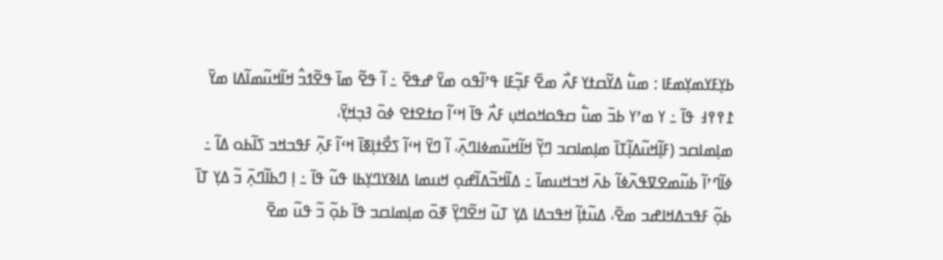ߕߌ߲ߓߌߘߌ߲ߘߓߊ : ߘߎ߱ ߡߌ߬ߛߙߌ ߓߍ߯ ߘߐ߫ ߓߏ߲߬ߓߊ ߟߴߊ߬ߟߋ ߘߌ߫ ߝߟߐ߫ ߸ ߊ߬ ߟߐ߬ ߘߊ߫ ߟߐ߬ߗߏ߮ ߞߊ߬ߞߎ߬ߘߊ߬ߡߊ ߘߌ߫ ߁߉߉߃ ߟߊ߫ ߸ ߌ ߘߴߌ ߕߏ߫ ߘߎ߱ ߛߟߋߞߋߞߎ߲ ߓߍ߯ ߟߊ߫ ߞߵߊ߬ ߛߙߐߙߐ ߦߋ߫ ߔߏ߲ߞߌ߲߫،
ߘߊ߲ߘߊߛߏ (ߓߊ߲߬ߞߎ߬ߡߊ߲߬ߠߊ߫ ߘߊ߲ߘߊߛߏ ߣߌ߲߬ ߞߊ߬ߞߎ߬ߘߦߊߣߍ߲߫، ߊ߬ ߣߌ߫ ߞߵߊ߬ ߖߐ߯ߙߊ߲ߧߊ߫ ߞߵߊ߬ ߓߍ߲߬ ߓߟߏߞߏ ߖߊ߬ߕߋ ߡߊ߬ ߸ ߦߊ߬ߣߴߊ߬ ߕߎ߬ߘߐߜߟߍ߬ߦߊ߬ ߕߍ߫ ߞߏߞߎߘߊ߫ ߸ ߡߊ߬ߞߏ߬ߡߊ߬ߝߋ߲ ߞߎߘߊ ߡߊߢߌߣߌ߲ߕߊ ߟߎ߬ ߟߊ߫ ߸ ߊ߲ ߣߕߊ߬ߣߍ߲߫ ߏ߬ ߡߌ߲ ߠߊ߫ ߕߋ߲߬ ߓߟߏߡߞߊߝߏ ߘߐ߫، ߡߎ߬ߙߊ߲߬ ߞߟߏߡߊ ߡߌ߲ ߠߎ߬ ߞߐ߬ߣߌ߲߫ ߧߋ߫ ߘߊ߲ߘߊߛߏ ߟߊ߫ ߕߋ߲߬ ߏ߬ ߟߎ߬ ߘߐ߫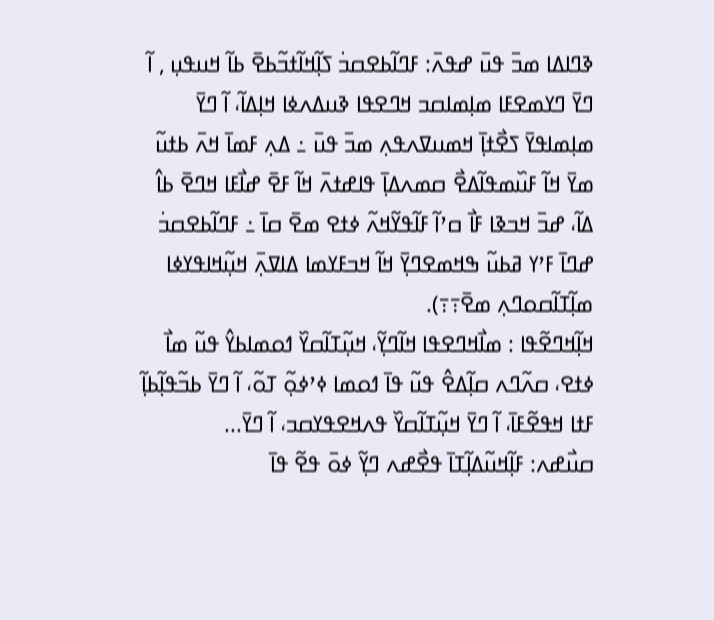ߢߣߊߡߊ ߘߏ߫ ߟߎ߫ ߝߟߍ߫: ߓߣߊ߬ߕߐߛߏ߭ ߖߊ߲߬ߞߊ߬ߙߏ߬ߕߐ߫ ߕߊ߬ ߞߎߟߎ߲ , ߊ߬ ߣߌ߫ ߣߌߘߐߓߊ ߘߊ߲ߘߊߛߏ ߞߣߐߟߊ ߢߎߡߍߦߊ ߞߊ߲ߡߊ߬، ߊ߬ ߣߌ߫ ߘߊ߲ߘߊߟߌ߫ ߖߐ߯ߙߊ߲߫ ߞߘߎߜߍߟߍ߲ ߘߏ߫ ߟߎ߫ ߸ ߡߍ߲ ߓߘߊ߫ ߞߍ߫ ߕߙߎ߬ ߘߌ߫ ߞߊ߬ ߓߎ߰ߘߟߊ߬ߡߐ߯ ߛߘߍߡߊ߲߫ ߟߊߝߙߍ߫ ߞߊ߬ ߓߐ߫ ߝߊ߯ߓߊ ߞߣߐ߫ ߕߊ߮ ߡߊ߬، ߝߏ߫ ߞߏߢߊ ߓߊ߯ ߛߴߊ߬ ߓߊ߬ߟߌ߬ߞߍ߬ ߦߙߐ ߘߐ߫ ߛߊ߫ ߸ ߓߣߊ߬ߕߐߛߏ߭ ߝߣߊ߫ ߓߴߌ ߥߕߎ߬ ߒߞߘߐߣߌ߲߫ ߞߊ߬ ߞߏߓߌߘߊ ߡߊߜߍ߲߫ ߞߎ߲߬ߞߊߟߌߦߊ ߘߊ߲߬ߠߊ߬ߛߋߣߍ߲ ߘߐ߫߹߹).
ߞߊ߲߬ߞߣߐ߬ߟߊ : ߘߊ߯ߞߣߐߟߊ ߞߊ߬ߣߌ߲߬، ߞߎ߲߬ߠߊ߬ߛߌ߰ ߗߋߘߊߕߌ߮ ߟߎ߬ ߘߊ߯ ߦߙߐ، ߛߍ߬ߣߍ ߛߊ߲߬ߡߐ߮ ߟߎ߬ ߟߊ߫ ߗߋߘߊ ߦߴߦߋ߲߬ ߠߋ߬، ߊ߬ ߣߌ߫ ߕߏ߬ߟߊ߲߬ߕߊ߲߬ ߓߙߊ ߞߟߐ߬ߓߊ߫، ߊ߬ ߣߌ߫ ߞߎ߲߬ߠߊ߬ߛߌ߰ ߟߍߞߐߟߌߛߏ، ߊ߬ ߣߌ߫...
ߛߎ߯ߝߍ: ߓߊ߲߬ߞߎ߬ߡߊ߲߬ߠߊ߫ ߟߐ߯ߝߍ ߣߌ߲߬ ߦߋ߫ ߟߐ߬ ߟߊ߫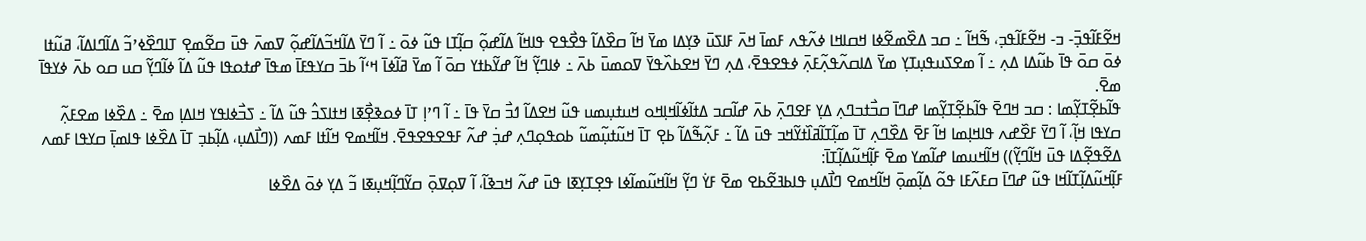ߞߐ߬ߓߊ߬ߟߏ߲߫- ߏ- ߞߐ߬ߓߊ߬ߟߏ߲، ߒ߬ߞߊ߬ ߸ ߛߏ ߡߐ߰ߘߐ߬ߦߊ ߞߛߊߞߊ ߦߍ߬ߟߍ ߓߘߊ߫ ߞߍ߫ ߓߊߖߎ߫ ߢߌ߲ߡߊ ߘߌ߫ ߞߊ߬ ߛߐ߰ߡߊ߬ ߟߐ߯ߟߐ ߟߊߞߊ߬ ߡߊ߬ߝߋ߲߬ ߛߊ߲߬ߠߊ ߟߎ߬ ߦߋ߫ ߸ ߊ߬ ߣߌ߫ ߡߊ߬ߞߏ߬ߡߊ߬ߝߋ߲߬ ߜߘߍ߫ ߟߎ߫ ߛߐ߬ߘߐ߲ ߠߊߣߐ߰ߦߴߏ߬ ߡߊ߬ߣߊߡߊ߬، ߥߎ߬ߙߊ ߦߋ߫ ߛߋ߫ ߟߊ߫ ߕߎ߬ߡߊ ߡߍ߲ ߸ ߊ߬ ߘߐߖߎߟߎ߲ߠߌ߲ ߘߌ߫ ߡߊߛߍ߬ߟߍ߲߬ߓߍ߲߫ ߦߟߐߟߐ߫، ߡߍ߲ ߣߌ߫ ߞߐߕߍ߰ߟߌ߫ ߜߋߘߎ߫ ߕߍ߫ ߸ ߦߊߣߌ߲߬ ߞߊ߬ ߝߌ߬ߕߙߌ ߛߋ߫ ߊ߬ ߘߌ߫ ߥߊ߬ߦߊ߫ ߞߵߊ߬ ߕߏ߫ ߛߌߟߓߊ߫ ߘߟߊ߫ ߝߙߋߟߊ ߟߎ߬ ߡߊ߬ ߦߊ߬ߣߌ߲߬ ߛߎ ߛߋ ߕߍ߫ ߦߌߟߊ߫ ߘߐ߫.
ߟߊ߬ߕߐ߲߬ߠߌ߲߬ߘߊ : ߛߏ ߞߣߐ߫ ߟߊ߬ߕߐ߲߬ߠߌ߲߬ߘߊ ߝߣߊ߫ ߛߏ߯ߙߏߣߍ߲ ߡߌ߲ ߓߐߣߍ߲߫ ߕߍ߫ ߝߊ߬ߛߏ ߡߙߊ߬ߦߊ߬ߞߊ߲ߞߋ ߞߎߙߎ߲ߘߎ ߟߎ߬ ߞߐߡߊ߬ ߗߏ߯ ߛߌ߫ ߟߊ߫ ߸ ߊ߬ ߣߴߊ߲ ߠߊ߫ ߦߋߢߐ߲߯ߧߊ ߞߙߊߖߏ߮ ߟߎ߬ ߡߊ߬ ߸ ߖߏ߯ߦߊߟߌ ߞߊߡߊ߲ ߘߐ߫ ߸ ߡߐ߰ߦߊ ߘߐߓߍ߲߬ ߛߌߟߊ ߞߊ߲߬، ߊ߬ ߣߌ߫ ߓߐ߰ߝߍ ߟߊߞߊ߲ߘߊ ߞߊ߬ ߓߐ߫ ߡߐ߰ߣߍ߲ ߠߊ߫ ߘߊ߲߬ߠߊ߬ߥߊ߰ߙߌ߬ߞߏ ߟߎ߫ ߡߊ߬ ߸ ߓߍ߲߬ߒ߬ߡߊ߬ ߕߐ߲ ߠߊ߫ ߞߎ߬ߙߎ߲߬ߘߎ߬ ߕߋߟߋ߲ߣߍ߲ ߝߏ߲߭ ߝߍ߬ ߓߟߐߟߐߟߐ߫. ߞߊ߬ߞߘߐ ߞߊ߬ߙߊ ߓߘߍ ((ߣߊ߯ߡߎ߲، ߡߊ߲߬ߕߏ߲ ߠߊ߫ ߡߐ߰ߦߊ ߟߊߘߊ߲߫ ߛߌߟߊ ߓߘߍ ߡߐ߬ߟߐ߲߬ߡߊ ߟߎ߫ ߞߊ߬ߣߌ߲߬)) ߞߊ߬ߞߎߘߊ ߝߊ߬ߘߌ ߘߐ߫ ߓߊ߲߬ߞߎ߬ߡߊ߲߬ߠߊ߫:
ߓߊ߲߬ߞߎ߬ߡߊ߲߬ߠߊ߬ߞߊ ߟߎ߬ ߝߣߊ߫ ߛߓߍ߬ߓߊ ߟߋ߬ ߡߊ߲߬ߘߋ߲߫ ߞߊ߬ߞߘߐ ߣߊ߯ߡߎ߲ ߟߊߕߔߐ߬ߕߐ ߘߐ߫ ߓߌ߭ ߣߌ߲߬ ߞߊ߬ߞߎ߬ߘߊ߬ߦߊ ߟߐ߲ߠߌ߲ߧߊ ߟߎ߫ ߝߍ߬ ߞߏߢߊ߬، ߊ߬ ߜߋ߲ߜߋ߲߫ ߛߌ߬ߣߊ߲߬ߞߎ߲ߧߊ ߏ߬ ߡߌ߲ ߦߋ߫ ߡߐ߰ߦߊ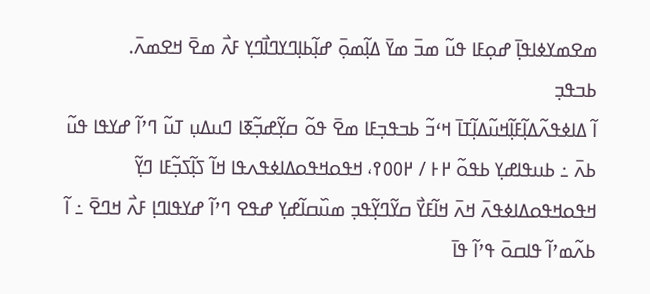ߘߐߘߌߦߊߟߊ߲߫ ߝߋ߲ߓߊ ߟߎ߬ ߘߏ߫ ߘߌ߫ ߡߊ߲߬ߘߋ߲߫ ߝߊ߲߬ߕߊ߲ߣߌߣߊ߯ߣߌ߲ ߓߍ߯ ߘߐ߫ ߞߐߘߍ߫.
ߕߏߟߏ߲
ߊ߬ ߡߊߦߟߍ߬ߡߊ߲߬ߓߊ߲߬ߞߎ߬ߡߊ߲߬ߠߊ߫ ߞߵߏ߬ ߕߏߟߏ߲ߓߊ ߘߐ߫ ߟߋ߬ ߛߌ߲߬ߝߏ߲߬ߧߊ ߣߎߡߎ߲ ߠߎ߬ ߣߴߊ߬ ߝߌߟߊ ߟߎ߬ ߕߍ߫ ߸ ߕߎߟߊߝߌ߲ ߕߟߋ߬ ߂߅ / ߂߀߀߉، ߞߟߋߞߟߋߡߊߦߟߍߟߊ ߞߊ߬ ߖߊ߲߬ߖߏ߲߬ߓߊ ߣߌ߲߬ ߞߟߋߞߟߋߡߊߦߟߍ߫ ߞߍ߫ ߞߊ߬ߓߌ߯ ߛߌ߬ߣߌ߲߬ߟߏ߲ ߘߎ߰ߛߊ߬ߝߌ߲ ߝߟߐ ߣߴߊ߬ ߝߌߟߊߣߊ߲ ߓߍ߯ ߞߣߐ߫ ߸ ߊ߬ ߕߍ߬ߘߴߊ߬ ߟߊߛߋ߫ ߟߴߊ߬ ߟߊ߫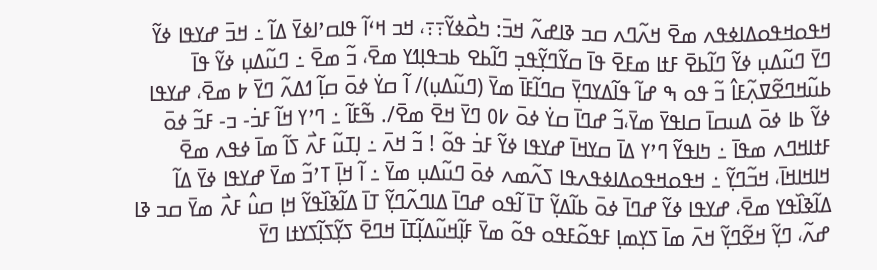ߞߟߋߞߟߋߡߊߦߟߍ ߘߐ߫ ߞߍ߬ߣߍ ߛߏ ߢߊߝߍ߬ ߞߏ߫: ߤߋ߯ߦߌ߬߹߹، ߞߏ ߞߵߊ߬ ߟߊߛߴߊߦߌ߫ ߡߊ߬ ߸ ߞߏ߫ ߝߌߟߊ ߦߌ߬ ߣߌ߫ ߣߎ߬ߡߎ߲ ߦߌ߬ ߣߊ߬ߕߐ߫ ߓߙߊ ߘߓߐ߫ ߟߊ߫ ߛߌ߬ߣߌ߲߬ߟߏ߲ ߣߊ߬ߕߐ ߕߏߟߊ߲ߗߌ ߘߐ߫، ߏ߬ ߘߐ߫ ߸ ߣߎ߬ߡߎ߲ ߦߌ߬ ߟߊ߫ ߕߎ߬ߞߣߐ߬ߜߍ߲߬ߓߊ߮ ߏ߬ ߟߋ ߒ ߝߊ߬ ߟߊ߬ߡߌߣߌ߲߫ ߛߣߊ߬ߓߊ߫ ߘߌ߫ (ߣߎ߬ߡߎ߲)/ ߊ߬ ߛߌ߭ ߦߋ߫ ߛߊ߲߬ ߗߡߍ߬ ߣߌ߫ ߈ ߘߐ߫، ߝߌߟߊ ߦߌ߬ ߕߊ ߦߋ߫ ߡߎߛߊ߫ ߛߊߟߌ߫ ߘߌ߫،ߏ߬ ߝߣߊ߫ ߛߌ߭ ߦߋ߫ ߇߀ ߣߌ߫ ߞߐ߫ ߘߐ߫/. ߒ߬ߓߊ߬ ߸ ߣߴߌ ߞߊ߬ ߓߏ߭- ߏ- ߓߏ߬ ߦߋ߫ ߓߙߊߞߣߍ ߘߟߊ߫ ߸ ߤߊߟߌ߬ ߣߴߌ ߡߊ߫ ߛߌߞߊ߫ ߝߌߟߊ ߦߌ߬ ߓߏ߭ ߟߋ߬ ! ߏ߬ ߞߍ߫ ߸ ߊ߲ߠߎ߬ ߓߍ߯ ߖߊ߬ ߘߊ߫ ߦߟߍ ߘߐ߫ ߞߊߞߊߞߊ߫، ߞߏ߬ߣߌ߲߬ ߸ ߞߟߋߞߟߋߡߊߦߟߍߟߊ ߖߍ߬ߘߍ ߦߋ߫ ߣߎ߬ߡߎ߲ ߘߌ߫ ߸ ߊ߬ ߞߊ߲߫ ߠߴߏ߬ ߘߌ߫ ߝߌߟߊ ߦߌ߫ ߡߊ߬ ߡߊ߬ߢߊ߰ߟߌ ߘߐ߫، ߝߌߟߊ ߦߌ߬ ߝߣߊ߫ ߦߋ߫ ߕߊ߬ߡߌ߲߬ ߠߊ߫ ߊ߬ߟߋ ߝߣߊ߫ ߡߊߣߍ߬ߣߌ߲߬ ߠߊ߫ ߡߊ߬ߢߊ߰ߟߌ߬ ߞߊ߲ ߛߎ߮ ߓߍ߯ ߘߌ߫ ߛߏ ߢߊ ߝߍ߬، ߣߌ߲߬ ߞߐ߬ߣߌ߲߬ ߞߍ߫ ߘߊ߫ ߖߌ߲ߘߊ߲ ߓߟߋ߬ߓߟߋ ߟߋ߬ ߘߌ߫ ߓߊ߲߬ߞߎ߬ߡߊ߲߬ߠߊ߫ ߞߣߐ߫ ߖߌ߲߬ߖߊ߲߬ߖߌߙߊ ߣߌ߫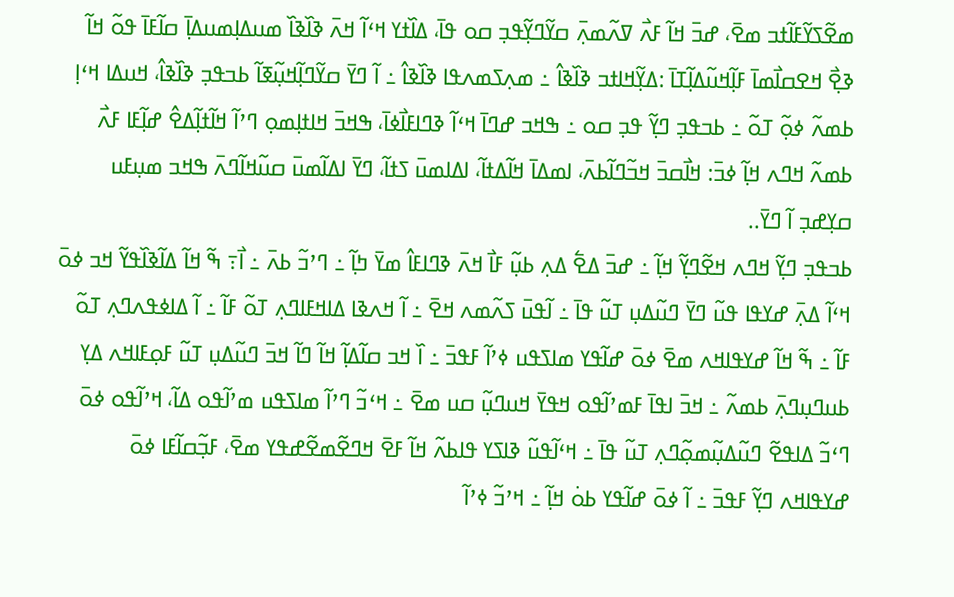ߘߐ߬ߖߌ߬ߓߊ߬ߙߏ ߘߐ߫، ߝߏ߫ ߞߊ߬ ߓߍ߯ ߜߍ߬ߘߍ߲߫ ߛߌ߬ߣߌ߲߬ߟߏ߲ ߛߋ ߟߊ߫، ߡߊ߰ߙߌ ߞߵߊ߬ ߞߍ߫ ߢߊ߰ߢߊ߰ ߘߎߡߊ߲ߘߎߡߊ߲߫ ߛߊ߬ߓߊ߫ ߟߋ߬ ߞߊ߬ ߢߐ߲߯ ߞߐߛߊ߯ߘߊ߫ ߓߊ߲߬ߞߎ߬ߡߊ߲߬ߠߊ߫ :ߡߌ߲߬ߞߊߙߏ ߢߊ߰ߢߊ߮ ߸ ߘߍ߲ߖߘߍߟߊ ߢߊ߰ߢߊ߮ ߸ ߊ߬ ߣߌ߫ ߛߌ߬ߣߊ߲߬ߞߎ߲߬ߧߊ߬ ߕߏߟߏ߲ ߢߊ߰ߢߊ߮، ߞߎߡߊ ߞߵߊ߲ ߕߘߍ߬ ߦߋ߲߬ ߠߋ߬ ߸ ߕߏߟߏ߲ ߣߌ߲߬ ߟߏ߲ ߛߋ ߸ ߒߞߏ ߝߣߊ߫ ߞߵߊ߬ ߢߣߊߓߊ߯ߦߊ߫، ߒߞߏ߫ ߞߊߙߊ߲ߘߋ߲ ߣߴߊ߬ ߞߊ߬ߙߊ߲߬ߡߐ߮ ߝߊ߲߬ߓߊ ߓߍ߯ ߕߘߍ߬ ߞߣߍ ߞߊ߲߬ ߦߏ߫: ߞߊ߯ߛߏ߫ ߞߏ߬ߣߊ߬ߕߍ߫، ߊߘߡߊ߫ ߞߊ߬ߡߙߊ߬، ߊߡߊߘߎ߫ ߖߙߊ߬، ߣߌ߫ ߊߡߊ߬ߘߎ߫ ߛߎ߬ߞߊ߬ߣߍ߫ ߒߞߏ ߘߎ߲ߓߎ ߛߌ߲ߝߏ߲ ߊ߬ ߣߌ߫..
ߕߏߟߏ߲ ߣߌ߲߬ ߞߣߍ ߞߐ߬ߣߌ߲߬ ߞߊ߲߬ ߸ ߝߏ߫ ߡߐ߱ ߡߍ߲ ߕߎ߲߬ ߓߊ߯ ߞߍ߫ ߢߣߊߓߊ߮ ߘߌ߫ ߤߊ߲߬ ߸ ߣߴߏ߬ ߕߍ߫ ߸ ߊ߯߹ ߒ߬ ߞߊ߬ ߡߊ߬ߢߊ߰ߟߌ߬ ߞߏ ߦߋ߫ ߞߵߊ߬ ߡߍ߲߫ ߝߌߟߊ ߟߎ߬ ߣߌ߫ ߣߎ߬ߡߎ߲ ߠߎ߬ ߟߊ߫ ߸ ߊ߬ߟߎ߫ ߖߍ߬ߘߍ ߞߐ߫ ߸ ߊ߬ ߞߍߢߊ ߡߊߞߓߊߣߍ߲ ߠߋ߬ ߓߊ߬ ߸ ߊ߬ ߡߊߦߟߍߣߍ߲ ߠߋ߬ ߓߊ߬ ߸ ߒ߬ ߞߊ߬ ߝߌߟߊߞߍ ߘߐ߫ ߦߋ߫ ߝߊ߬ߟߌ ߘߊߖߟߎ ߦߴߊ߬ ߓߟߏ߫ ߸ ߊ߰ ߞߏ ߛߊ߬ߡߊ߲߬ ߞߊ߬ ߣߊ߬ ߞߏ߫ ߣߎ߬ߡߎ߲ ߠߎ߬ ߓߋ߲ߓߊߞߍ ߡߌ߲ ߕߎߣߎ߲ߣߍ߲߫ ߕߘߍ߬ ߸ ߞߏ߫ ߊߟߊ߫ ߓߘߴߊ߬ߟߋ ߞߟߌ߫ ߞߎߣߎ߲߬ ߛߎ ߘߐ߫ ߸ ߞߵߏ߬ ߣߴߊ߬ ߘߊߖߟߎ ߘߴߊ߬ߟߋ ߡߊ߬، ߞߴߊ߬ߟߋ ߦߋ߫ ߣߵߏ߬ ߡߊߟߐ߬ ߣߎ߬ߡߎ߲߬ߘߋ߲߬ߣߍ߲ ߠߎ߬ ߟߊ߫ ߸ ߞߵߊ߬ߟߎ߬ ߢߊߖߌ ߟߊߕߍ߬ ߞߊ߬ ߓߐ߫ ߞߣߐ߬ߘߐ߬ߝߟߌ ߘߐ߫، ߓߏ߲߬ߛߊ߬ߓߊ ߦߋ߫ ߝߌߟߊߞߍ ߣߌ߲߬ ߓߟߏ߫ ߸ ߊ߬ ߦߋ߫ ߝߊ߬ߟߌ ߕߋ߭ ߞߊ߲߬ ߸ ߞߴߏ߬ ߦߴߊ߬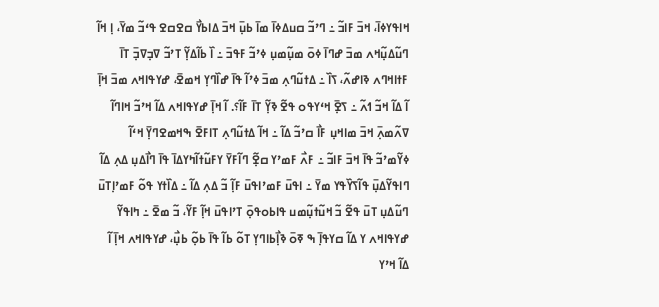ߞߊߟߌߦߊ߫، ߞߏ߫ ߓߊߏ߬ ߸ ߣߴߏ߬ ߛߎߡߦߊ߫ ߘߊ߫ ߕߎ߲߫ ߞߏ߫ ߡߊߕߌ߯ ߛߐߛߐ ߟߵߏ߬ ߘߌ߫، ߊ߲ ߞߊ߬ ߣߎ߬ߡߎ߲߬ߞߍ ߘߏ߫ ߝߣߊ߫ ߦߋ߫ ߘߎ߲߬ߘߎ߲ ߦߴߏ߬ ߓߟߏ߫ ߸ ߊ߰ ߕߊ߬ߡߌ߲߬ ߠߴߏ߬ ߜߏ߲ߜߏ߲߫ ߠߊ߫ ߓߙߊߞߣߍ ߢߊߝߍ߬، ߖߊ߰ ߸ ߡߙߎ߬ߣߍ߲ ߘߏ߫ ߦߴߊ߬ ߟߊ߫ ߝߊ߰ߣߌ߲ ߞߘߐ߫، ߝߌߟߊߞߍ ߘߏ߫ ߞߊ߲߫ ߊ߬ ߡߊ߬ ߞߏ߬ ߗߍ߬ ߸ ߖߐ߲߫ ߞߵߌߟߋ ߟߐ߬ ߢߌ߲߬ ߠߊ߫ ߓߊ߬؟. ߊ߬ ߞߊ߲߫ ߝߌߟߊߞߍ ߡߊ߬ ߞߴߏ߬ ߞߊߣߊ߬ ߜߍ߬ߘߍ߲߫ ߞߏ߫ ߘߊߞߎ߲ ߓߊ߯ ߛߴߏ߬ ߡߊ߬ ߸ ߞߊ߬ ߡߙߎ߬ߣߍ߲ ߠߊߓߐ߫ ߒߞߘߐߣߌ߲߫ ߞߵߊ߬ ߦߌ߬ߘߴߏ߬ ߟߊ߫ ߞߏ߫ ߓߊߏ߬ ߸ ߓߍ߯ ߓߘߴߌ ߛߐ߲߬ ߣߊ߬ߓߌ߫ ߌߓߎ߬ߙߊ߬ߤߌߡߊ߫ ߟߊ߫ ߣߊ߯ߡߎ߲ ߡߍ߲ ߡߊ߬ ߣߊߟߌ߬ߡߎ߲߫ ߟߊ߬ߖߌ߰ߟߌ ߘߌ߫ ߸ ߊߟߎ߫ ߓߘߴߊߟߎ߫ ߓߊ߲߬ ߏ߬ ߡߍ߲ ߡߊ߬ ߸ ߡߊ߰ߙߌ ߟߋ߬ ߓߘߴߊ߲ߠߎ߫ ߣߎ߬ߡߎ߲ ߠߎ߫ ߟߐ߬ ߏ߬ ߞߎ߬ߙߎ߲߬ߘߎ ߟߊߕߋߟߋ߲߫ ߠߴߊߟߎ߫ ߞߊ߲߬ ߓߌ߬، ߏ߬ ߘߐ߫ ߸ ߤߊߟߌ߬ ߝߌߟߊߞߍ ߌ ߡߊ߬ ߛߌߟߊ߲߫ ߒ ߧߋ߫ ߢߊ߲߯ߕߊߣߌ߲ ߠߋ߬ ߕߊ߬ ߟߊ߫ ߕߋ߲߬ ߕߎ߲߯، ߝߌߟߊߞߍ ߞߊ߲߫ ߊ߬ ߡߊ߬ ߞߴߌ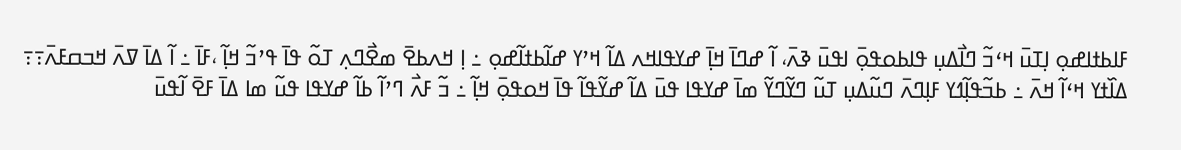ߓߊߕߙߊߝߋ߲ ߊ߲ߠߎ߫ ߞߵߏ߬ ߣߊ߯ߡߎ߲ ߟߊߕߋߟߋ߲߫ ߊߟߎ߫ ߢߍ߫، ߊ߬ ߝߣߊ߫ ߞߊ߲߫ ߝߌߟߊߞߍ ߡߊ߬ ߞߴߌ ߝߊ߬ߕߙߊ߬ߝߋ߲ ߸ ߊ߲ ߞߍߕߐ߫ ߘߐ߯ߣߍ߲ ߠߋ߬ ߟߊ߫ ߟߴߏ߬ ߞߊ߲߬ ،ߓߊ߫ ߸ ߊ߬ ߡߊ߫ ߜߍ߫ ߞߏߛߓߍ߫߹߹
ߡߊ߰ߙߌ ߞߵߊ߬ ߞߍ߫ ߸ ߕߏ߬ߟߊ߲߬ߗߌ ߓߊ߲ߣߍ߫ ߣߎ߬ߡߎ߲ ߠߎ߬ ߣߌ߬ߣߌ߬ ߘߊ߫ ߝߌߟߊ ߟߎ߫ ߡߊ߬ ߝߌ߬ߟߊ߬ ߟߊ߫ ߞߋߟߋ߲߫ ߞߊ߲߬ ߸ ߏ߬ ߓߍ߯ ߣߴߊ߬ ߕߊ߬ ߝߌߟߊ ߟߎ߬ ߘߊ ߡߊ߫ ߓߐ߫ ߊ߬ߟߎ߫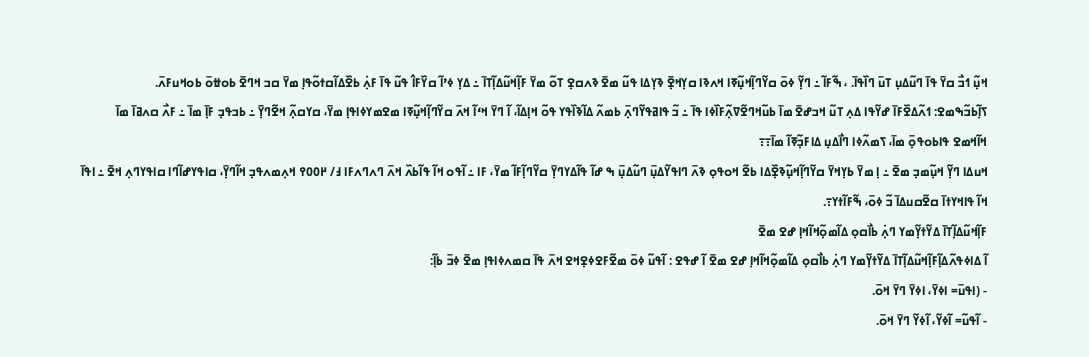ߞߎ߲߬ ߗߏ߯ ߛߌ߫ ߟߊ߫ ߣߎ߬ߡߎ߲ ߠߎ߫ ߣߊ߰ߟߊ߫. ، ߒ߬ߓߊ߬ ߸ ߣߌ߲߬ ߦߋ߫ ߛߌ߬ߣߊ߲߬ߞߎ߲߬ߧߊ ߞߍߢߊ ߛߌ߲ߞߐ߲߫ ߢߌ߲ߡߊ ߟߎ߬ ߘߐ߫ ߢߍߛߐ߲ ߠߋ߬ ߘߌ߫ ߓߊ߲߬ߞߎ߬ߡߊ߲߬ߠߊ߫ ߸ ߡߌ߲ ߦߴߊ߬ ߛߌ߰ߓߊ߮ ߟߎ߬ ߟߊ߫ ߓߍ߲߭ ߕߐ߰ߡߊ߬ߛߙߋ߬ߟߊ߲ ߘߌ߫ ߛߏ ߞߣߐ߫ ߕߋߚߋ߫ ߕߋߞߎߓߍ߫.
ߖߊ߲߬ߕߏ߬ߒߘߐ: ߗߍ߬ߡߐ߰ߓߊ߫ ߝߌ߬ߟߊ ߡߍ߲ ߠߎ߬ ߞߏߝߐ߫ ߘߊ߫ ߕߎ߬ߞߣߐ߬ߜߍ߲߬ߓߊ߰ߦߊ ߟߊ߫ ߸ ߏ߬ ߟߊߥߟߌ߬ߣߍ߲߫ ߕߘߍ߬ ߡߊ߬ߢߊ߰ߟߌ ߟߋ߬ ߞߊ߲ߡߊ߬، ߊ߬ ߣߌ߫ ߞߵߊ߬ ߞߍ߫ ߛߌ߬ߣߊ߲߬ߞߎ߲߬ߧߊ ߘߐߘߌߦߊߟߊ߲ ߘߌ߫، ߛߌߛߍ߲߬ ߞߐ߬ߣߌ߲߫ ߸ ߕߏߟߏ߲ ߓߊ߲߫ ߘߊ߫ ߸ ߓߍ߯ ߛߍߥߊ߫ ߘߊ߫ ߞߊ߬ߞߘߐ ߟߊߕߋߟߋ߲߫ ߘߊ߫، ߖߘߍ߬ߦߊ ߣߊ߯ߡߎ߲ ߡߊߓߏ߲߬ߧߊ߬ ߘߊ߫߹߹
ߞߎߡߊ ߣߌ߲߬ ߞߎ߲߬ߘߏ߲ ߘߐ߫ ߸ ߊ߲ ߘߌ߫ ߕߌ߲ߞߌ߫ ߛߌ߬ߣߊ߲߬ߞߎ߲߬ߢߐ߲߰ߡߊ ߕߐ߬ ߞߋߟߋ߲ ߢߍ߫ ߣߊߟߌ߬ߡߎ߲߫ ߣߎ߬ߡߎ߲߫ ߒ ߝߊ߬ ߟߊ߬ߡߌߣߌ߲߫ ߛߌ߬ߣߊ߲߬ߓߊ߬ ߘߌ߫، ߓߊ ߸ ߊ߬ߟߋ ߞߊ߬ ߟߊ߬ߕߍ߰ ߞߍ߫ ߣߍߣߍߓߊ ߃/ ߂߀߀߉ ߞߍ߲ߘߍߟߏ߲ ߞߊ߬ߣߌ߲߫، ߛߊߟߌߝߊ߬ߣߊ ߛߊߟߌߣߍ߲ ߞߐ߫ ߸ ߊߟߊ߫ ߞߊ߬ ߟߊߞߌߙߊ߫ ߛߐ߬ߛߎߡߊ߫ ߏ߬ ߦߋ߫، ߒ߬ߓߊ߬ߙߌ߹.
ߓߊ߲߬ߞߎ߬ߡߊ߲߬ߠߊ߫ ߡߌ߬ߙߌ߲߬ߘߌ ߣߍ߲߭ ߕߊ߯ߛߋ߲ ߡߊ߬ߘߋ߲߬ߞߊ߬ߞߊ߲ ߝߐ ߘߐ߫
ߊ߬ ߡߊߦߟߍ߬ߡߊ߲߬ߓߊ߲߬ߞߎ߬ߡߊ߲߬ߠߊ߫ ߡߌ߬ߙߌ߲߬ߘߌ ߣߍ߲߭ ߕߊ߯ߛߋ߲ ߡߊ߬ߘߋ߲߬ߞߊ߬ߞߊ߲ ߝߐ ߘߐ߫ ߊ߬ ߝߟߐ : ߊ߬ߟߎ߬ ߦߋ߫ ߘߐ߬ߓߐߦߐ߲ߞߐ ߞߍ߫ ߟߊ߫ ߛߘߍߦߊߟߊ߲ ߘߐ߫ ߦߏ߫ ߕߊ߲߬:
- (ߊߟߎ߫= ߊߦߌ߫، ߊߦߌ߫ ߣߌ߫ ߞߋ߫.
- ߊ߬ߟߎ߬= ߊ߬ߦߌ߬، ߊ߬ߦߌ߬ ߣߌ߫ ߞߋ߫.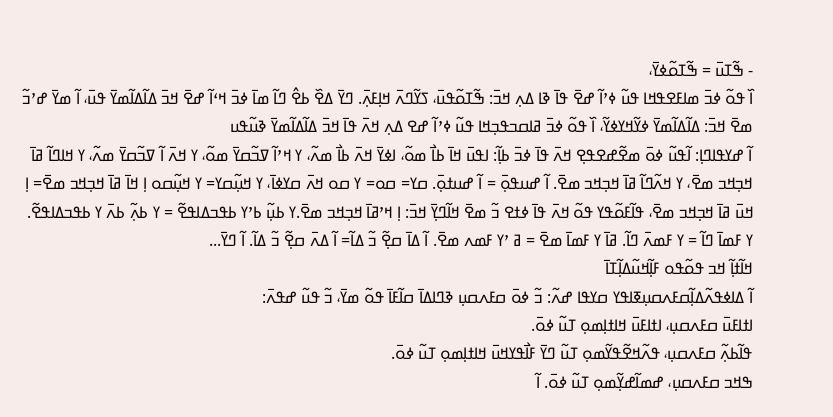- ߒ߬ߠߎ߫ = ߒ߬ߠߋ߬ߦߌ߫،
ߊ߰ ߟߋ߬ ߦߏ߫ ߘߊߓߐߟߞߊ ߟߎ߬ ߦߴߊ߬ ߝߐ߫ ߟߊ߫ ߢߊ ߡߍ߲ ߞߏ߫: ߒ߬ߠߋ߬ߟߎ߫، ߖߌ߬ߣߍ߫ ߞߊ߲ߓߍ߲߫. ߣߌ߫ ߡߐ߰ ߕߐ߮ ߣߊ߬ ߘߊ߫ ߦߏ߫ ߞߵߊ߬ ߝߐ߫ ߞߏ߫ ߡߊ߬ߡߊ߬ߘߌ߫ ߟߎ߫، ߊ߬ ߘߌ߫ ߝߴߏ߬ ߘߐ߫ ߞߏ߫: ߡߊ߬ߡߊ߬ߘߌ߫ ߦߌ߬ߞߌߦߌ߬، ߊ߰ ߟߋ߬ ߦߏ߫ ߥߊߛߏߟߏ߲ߞߊ ߟߎ߬ ߦߴߊ߬ ߝߐ ߡߍ߲ ߞߍ߫ ߟߊ߫ ߞߏ߫ ߡߊ߬ߡߊ߬ߘߌ߫ ߢߎ߬ߟߎ
ߊ߬ ߝߌߟߊߣߊ߲: ߊ߬ߟߎ߬ ߦߋ߫ ߘߐ߬ߝߐߟߐ߲ ߞߍ߫ ߟߊ߫ ߦߏ߫ ߕߊ߲߬: ߊߟߎ߫ ߞߊ߫ ߕߊ߯ ߘߋ߬، ߊߦߌ߫ ߞߍ߫ ߕߊ߯ ߘߍ߬، ߌ ߞߴߊ߬ ߜߏ߬ߛߌ߫ ߘߋ߬، ߌ ߞߍ߫ ߊ߬ ߜߏ߬ߛߌ߫ ߘߍ߬، ߌ ߞߊߣߊ߬ ߥߊ߫ ߞߏ߲ߞߏ ߘߐ߫، ߌ ߞߍ߬ߣߊ߬ ߥߊ߫ ߞߏ߲ߞߏ ߘߐ߫. ߊ߬ ߝߎߟߋ߲߫ = ߊ߬ ߝߎߙߋ߲߫. ߛߌ= ߛߋ= ߌ ߛߋ ߞߍ߫ ߛߌߦߊ߫، ߌ ߞߎ߲߬ߛߌ= ߌ ߞߎ߲߬ߛߋ ߊ߲ ߞߊ߫ ߥߊ߫ ߞߏ߲ߞߏ ߘߐ߫= ߊ߲ ߞߎ߫ ߥߊ߫ ߞߏ߲ߞߏ ߘߐ߫، ߟߊ߬ߓߋ߬ߟߌ ߟߋ߬ ߞߍ߫ ߟߊ߫ ߦߙߐ ߏ߬ ߘߐ߫ ߞߊ߬ߣߌ߲߫ ߞߏ߫: ߊ߲ ߞߴߥߊ߫ ߞߏ߲ߞߏ ߘߐ߫.ߌ ߕߎ߲߬ ߕߴߌ ߕߟߏߡߊߟߐ߬ = ߌ ߕߍ߲߬ ߕߍ߫ ߌ ߕߟߏߡߊߟߐ߬. ߌ ߓߘߊ߫ ߣߊ߬ = ߌ ߓߘߍ߫ ߣߊ߬. ߥߊ߫ ߌ ߓߘߊ߫ ߘߐ߫ = ߥ ߴߌ ߓߘߍ ߘߐ߫. ߊ߬ ߡߊ߫ ߛߐ߲߬ ߏ߬ ߡߊ߬= ߊ߬ ߡߍ߫ ߛߐ߲߬ ߏ߬ ߡߊ߬. ߊ߬ ߣߌ߫...
ߞߊ߬ߙߊ߲߬ ߞߏ ߟߋ߬ߟߋ ߓߊ߲߬ߞߎ߬ߡߊ߲߬ߠߊ߫
ߊ߬ ߡߊߦߟߍ߬ߡߊ߲߬ߛߓߍߛߎ߲ߧߊߟߌ ߛߌߟߊ ߝߍ߬: ߏ߬ ߦߋ߫ ߛߓߍߛߎ߲ ߢߣߊߡߊ߫ ߛߊ߬ߓߊ߫ ߟߋ߬ ߘߌ߫، ߏ߬ ߟߎ߬ ߝߟߍ߫:
ߊߙߊߓߎ߫ ߛߓߍߛߎ߲، ߊߙߊߓߎ߫ ߞߊߙߊ߲ߘߋ߲ ߠߎ߬ ߦߋ߫.
ߟߊ߬ߕߍ߲߬ ߛߓߍߛߎ߲، ߟߍ߬ߞߐ߬ߟߌ߬ߘߋ߲ ߠߎ߬ ߣߌ߫ ߓߊ߯ߟߌߞߎ߫ ߞߊߙߊ߲ߘߋ߲ ߠߎ߬ ߦߋ߫.
ߒߞߏ ߛߓߍߛߎ߲، ߝߘߊ߬ߝߌ߲߬ߘߋ߲ ߠߎ߬ ߦߋ߫. ߊ߬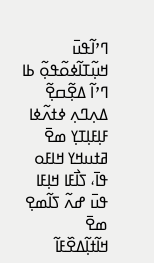ߣߴߊ߬ߟߎ߫ ߞߎ߲߬ߠߊ߬ߦߋ߬ߟߋ߲߬ ߕߊ ߣߴߊ߬ ߡߐ߲߬ߛߐ߲߬ ߡߍ߲ߣߍ߲ ߦߙߍ߬ߦߊ ߓߊ߲ߓߊ߲ߠߌ߲ ߘߐ߫ ߥߙߎߞߌ ߞߊߓߋ ߟߊ߫، ߖߊ߯ߓߊ ߞߊ߲ߓߊ ߟߎ߫ ߝߍ߬ ߖߊ߬ߘߐ߲ ߘߐ߫
ߞߊ߬ߙߊ߲߬ߡߐ߰ߓߊ߬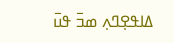ߡߊߟߐ߲ߣߍ߲ ߘߏ߫ ߟߎ߫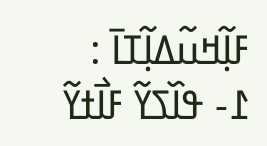ߓߊ߲߬ߞߎ߬ߡߊ߲߬ߠߊ߫ :
߁- ߟߊ߰ߖߌ߬ ߓߊ߯ߙߌ߬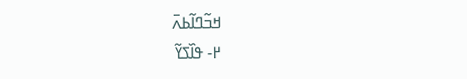ߞߏ߬ߣߊ߬ߕߍ߫
߂- ߟߊ߰ߖߌ߬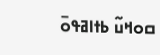ߛߋߞߎ߬ ߕߙߊߥߟߋ߫